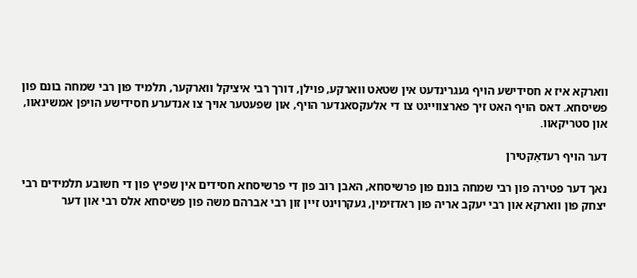ווארקא איז א חסידישע הויף געגרינדעט אין שטאט ווארקע, פוילן, דורך רבי איציקל ווארקער, תלמיד פון רבי שמחה בונם פון פשיסחא. דאס הויף האט זיך פארצווייגט צו די אלעקסאנדער הויף, און שפעטער אויך צו אנדערע חסידישע הויפן אמשינאוו, און סטריקאוו.

דער הויף רעדאַקטירן

נאך דער פטירה פון רבי שמחה בונם פון פרשיסחא, האבן רוב פון די פרשיסחא חסידים אין שפיץ פון די חשובע תלמידים רבי יצחק פון ווארקא און רבי יעקב אריה פון ראדזימין, געקרוינט זיין זון רבי אברהם משה פון פשיסחא אלס רבי און דער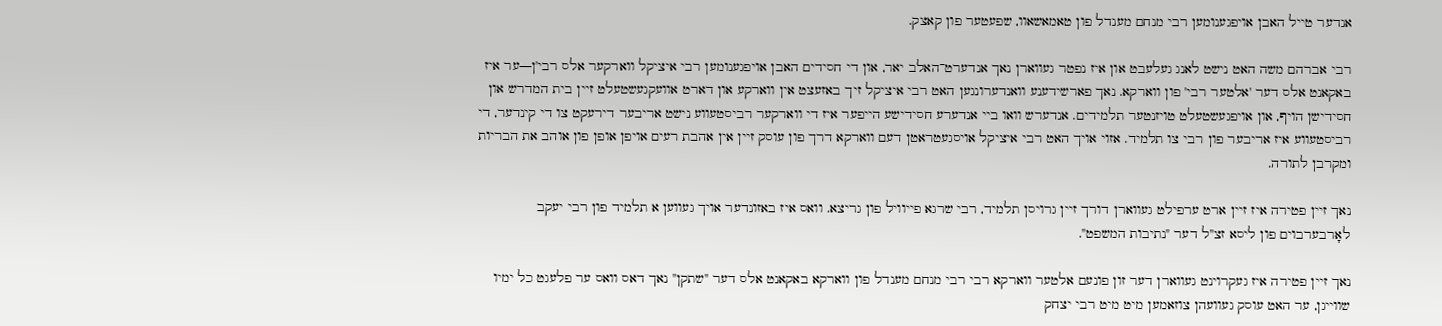אנדער טייל האבן אויפגענומען רבי מנחם מענדל פון טאמאשאוו, שפעטער פון קאצק.

רבי אברהם משה האט נישט לאנג געלעבט און איז נפטר געווארן נאך אנדערט־האלב יאר, און די חסידים האבן אויפגענומען רבי איציקל ווארקער אלס רבי'ן—ער איז באקאנט אלס דער 'אלטער רבי' פון ווארקא. נאך פארשידענע וואנדערונגען האט רבי איציקל זיך באזעצט אין ווארקע און דארט אוועקגעשטעלט זיין בית המדרש און חסידישן הויף, און אויפגעשטעלט טויזנטער תלמידים. אנדערש וואו ביי אנדערע חסידישע הייפער איז די ווארקער רביסטעווע נישט אריבער דירעקט צו די קינדער, די רביסטעווע איז אריבער פון רבי צו תלמיד. אזוי אויך האט רבי איציקל אויסגעטראטן דעם ווארקא דרך פון עוסק זיין אין אהבת רעים אויפן אופן פון אוהב את הבריות ומקרבן לתורה.

נאך זיין פטירה איז זיין ארט ערפילט געווארן דורך זיין גרויסן תלמיד, רבי שרגא פייוויל פון גריצא. וואס איז באזונדער אויך געווען א תלמיד פון רבי יעקב לאָרבערבוים פון ליסא זצ"ל דער "נתיבות המשפט".

נאך זיין פטירה איז געקרוינט געווארן דער זון פונעם אלטער ווארקא רבי רבי מנחם מענדל פון ווארקא באקאנט אלס דער "שתקן" נאך דאס וואס ער פלעגט כל ימיו שווייגן, ער האט עוסק געוועהן צוזאמען מיט מיט רבי יצחק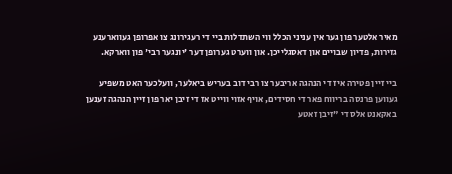מאיר אלטער פון גער אין עניני הכלל ווי השתדלות ביי די רעגירונג צו אפרופן געווארענע גזירות, פדיון שבויים און דאסגלייכן. און ווערט גערופן דער 'יונגער רבי' פון ווארקא.

ביי זיין פטירה איז די הנהגה אריבער צו רבי דוב בעריש ביאלער, וועלכער האט משפיע געווען פרנסה בריווח פאר די חסידים, אויף אזוי ווייט אז די זיבן יאר פון זיין הנהגה זענען באקאנט אלס די "זיבן זאטע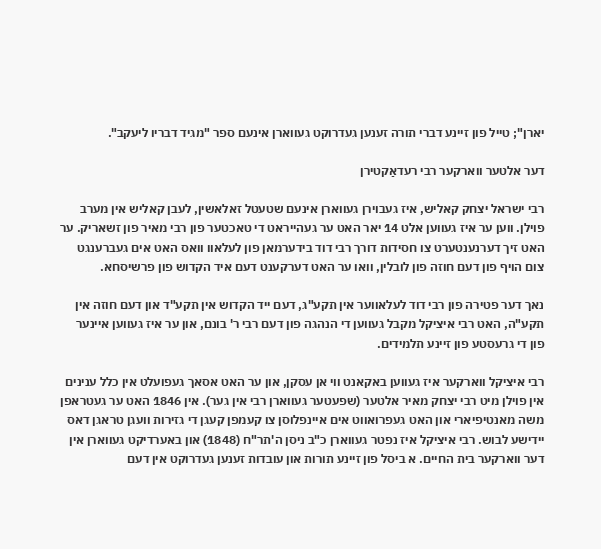יארן"; טייל פון זיינע דברי תורה זענען געדרוקט געווארן אינעם ספר "מגיד דבריו ליעקב".

דער אלטער ווארקער רבי רעדאַקטירן

רבי ישראל יצחק קאליש, איז געבוירן געווארן אינעם שטעטל זאלאשין, לעבן קאליש אין מערב פוילן. ווען ער איז געווען אלט 14 יאר האט ער געהייראט די טאכטער פון רבי מאיר פון זשאריק. ער האט זיך דערנענטערט צו חסידות דורך רבי דוד בידערמאן פון לעלאוו וואס האט אים געברענגט צום הויף פון דעם חוזה פון לובלין, וואו ער האט דערקענט דעם איד הקדוש פון פרשיסחא.

נאך דער פטירה פון רבי דוד לעלאווער אין תקע"ג, דעם ייד הקדוש אין תקע"ד און דעם חוזה אין תקע"ה, האט רבי איציקל מקבל געווען די הנהגה פון דעם רבי ר' בונם, און ער איז געווען איינער פון די גרעסטע פון זיינע תלמידים.

רבי איציקל ווארקער איז געווען באקאנט ווי אן עסקן, און ער האט אסאך געפועלט אין כלל ענינים אין פוילן מיט רבי יצחק מאיר אלטער (שפעטער געווארן רבי אין גער). אין 1846 האט ער געטראפן משה מאנטיפיארי און האט געפרואווט אים איינפלוסן צו קעמפן קעגן די גזירות וועגן טראגן דאס יידישע לבוש. רבי איציקל איז נפטר געווארן כ"ב ניסן ה'תר"ח (1848) און באערדיקט געווארן אין דער ווארקער בית החיים. א ביסל פון זיינע תורות און עובדות זענען געדרוקט אין דעם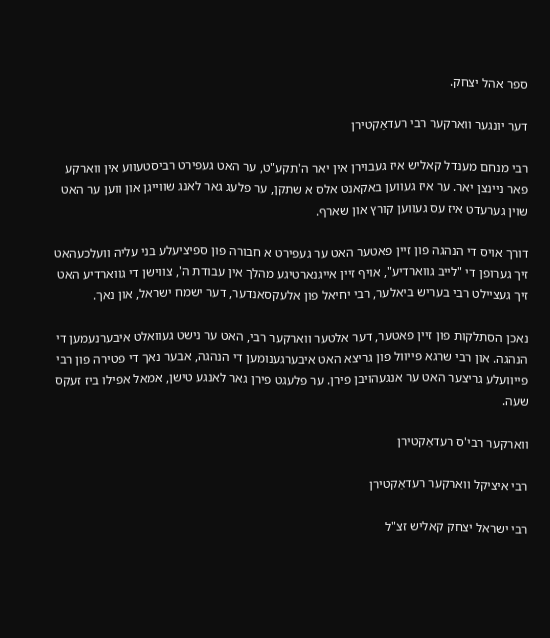ספר אהל יצחק.

דער יונגער ווארקער רבי רעדאַקטירן

רבי מנחם מענדל קאליש איז געבוירן אין יאר ה'תקע"ט, ער האט געפירט רביסטעווע אין ווארקע פאר ניינצן יאר. ער איז געווען באקאנט אלס א שתקן, ער פלעג גאר לאנג שווייגן און ווען ער האט שוין גערעדט איז עס געווען קורץ און שארף.

דורך אויס די הנהגה פון זיין פאטער האט ער געפירט א חבורה פון ספיציעלע בני עליה וועלכעהאט זיך גערופן די "לייב גווארדיע", אויף זיין אייגנארטיגע מהלך אין עבודת ה', צווישן די גווארדיע האט זיך געציילט רבי בעריש ביאלער, רבי יחיאל פון אלעקסאנדער, דער ישמח ישראל, און נאך.

נאכן הסתלקות פון זיין פאטער, דער אלטער ווארקער רבי, האט ער נישט געוואלט איבערנעמען די הנהגה. און רבי שרגא פייוול פון גריצא האט איבערגענומען די הנהגה, אבער נאך די פטירה פון רבי פייוועלע גריצער האט ער אנגעהויבן פירן. ער פלעגט פירן גאר לאנגע טישן, אמאל אפילו ביז זעקס שעה.

ווארקער רבי'ס רעדאַקטירן

רבי איציקל ווארקער רעדאַקטירן

רבי ישראל יצחק קאליש זצ"ל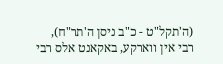(ה'תקל"ט - כ"ב ניסן ה'תר"ח), רבי אין ווארקע, באקאנט אלס רבי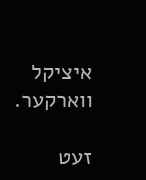איציקל ווארקער.

זעט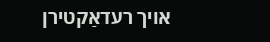אויך רעדאַקטירן